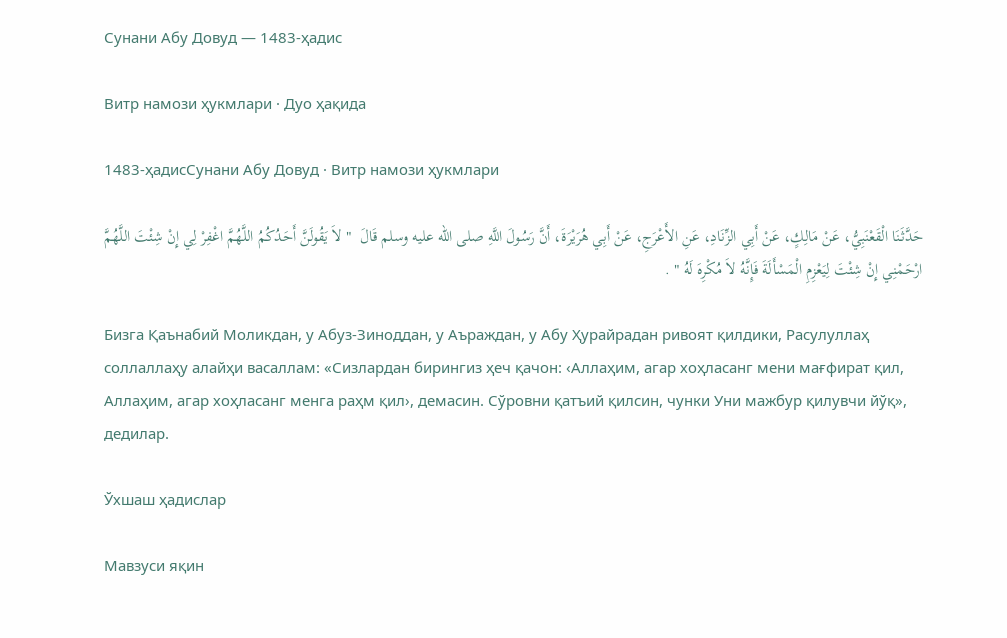Сунани Абу Довуд — 1483-ҳадис

Витр намози ҳукмлари · Дуо ҳақида

1483-ҳадисСунани Абу Довуд · Витр намози ҳукмлари

حَدَّثَنَا الْقَعْنَبِيُّ، عَنْ مَالِكٍ، عَنْ أَبِي الزِّنَادِ، عَنِ الأَعْرَجِ، عَنْ أَبِي هُرَيْرَةَ، أَنَّ رَسُولَ اللَّهِ صلى الله عليه وسلم قَالَ  " لاَ يَقُولَنَّ أَحَدُكُمُ اللَّهُمَّ اغْفِرْ لِي إِنْ شِئْتَ اللَّهُمَّ ارْحَمْنِي إِنْ شِئْتَ لِيَعْزِمِ الْمَسْأَلَةَ فَإِنَّهُ لاَ مُكْرِهَ لَهُ " .

Бизга Қаънабий Моликдан, у Абуз-Зиноддан, у Аъраждан, у Абу Ҳурайрадан ривоят қилдики, Расулуллаҳ соллаллаҳу алайҳи васаллам: «Сизлардан бирингиз ҳеч қачон: ‹Аллаҳим, агар хоҳласанг мени мағфират қил, Аллаҳим, агар хоҳласанг менга раҳм қил›, демасин. Сўровни қатъий қилсин, чунки Уни мажбур қилувчи йўқ», дедилар.

Ўхшаш ҳадислар

Мавзуси яқин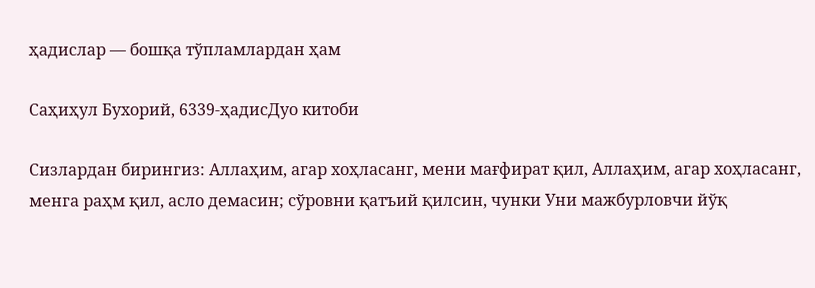ҳадислар — бошқа тўпламлардан ҳам

Саҳиҳул Бухорий, 6339-ҳадисДуо китоби

Сизлардан бирингиз: Аллаҳим, агар хоҳласанг, мени мағфират қил, Аллаҳим, агар хоҳласанг, менга раҳм қил, асло демасин; сўровни қатъий қилсин, чунки Уни мажбурловчи йўқ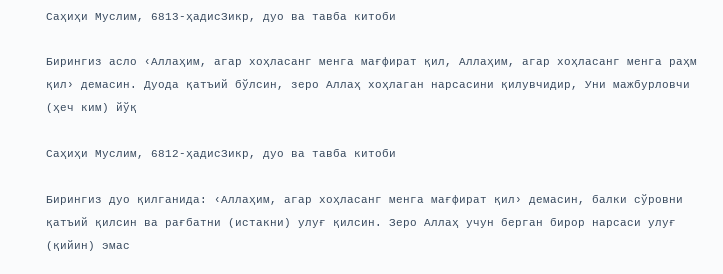Саҳиҳи Муслим, 6813-ҳадисЗикр, дуо ва тавба китоби

Бирингиз асло ‹Аллаҳим, агар хоҳласанг менга мағфират қил, Аллаҳим, агар хоҳласанг менга раҳм қил› демасин. Дуода қатъий бўлсин, зеро Аллаҳ хоҳлаган нарсасини қилувчидир, Уни мажбурловчи (ҳеч ким) йўқ

Саҳиҳи Муслим, 6812-ҳадисЗикр, дуо ва тавба китоби

Бирингиз дуо қилганида: ‹Аллаҳим, агар хоҳласанг менга мағфират қил› демасин, балки сўровни қатъий қилсин ва рағбатни (истакни) улуғ қилсин. Зеро Аллаҳ учун берган бирор нарсаси улуғ (қийин) эмас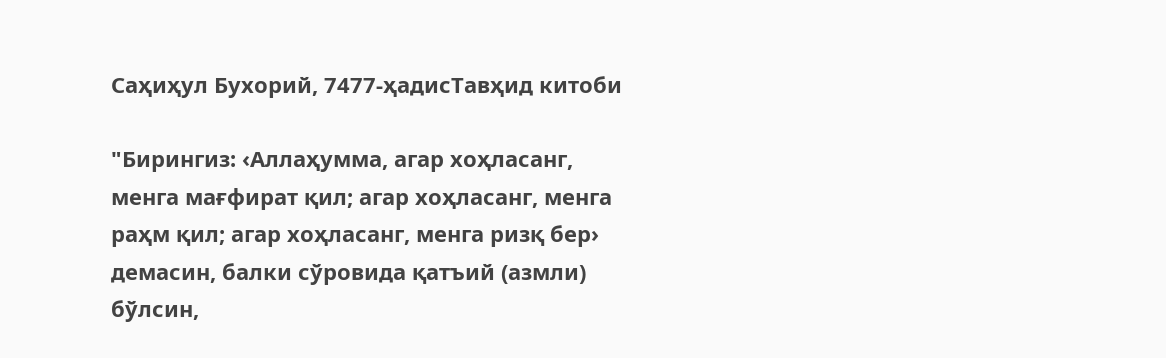Саҳиҳул Бухорий, 7477-ҳадисТавҳид китоби

"Бирингиз: ‹Аллаҳумма, агар хоҳласанг, менга мағфират қил; агар хоҳласанг, менга раҳм қил; агар хоҳласанг, менга ризқ бер› демасин, балки сўровида қатъий (азмли) бўлсин,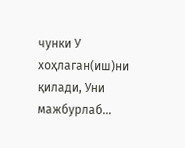чунки У хоҳлаган(иш)ни қилади, Уни мажбурлаб…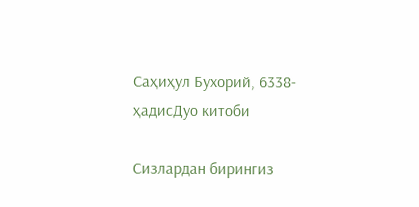Саҳиҳул Бухорий, 6338-ҳадисДуо китоби

Сизлардан бирингиз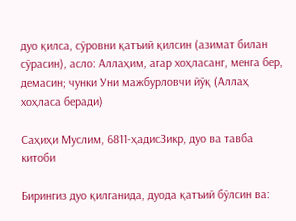дуо қилса, сўровни қатъий қилсин (азимат билан сўрасин), асло: Аллаҳим, агар хоҳласанг, менга бер, демасин; чунки Уни мажбурловчи йўқ (Аллаҳ хоҳласа беради)

Саҳиҳи Муслим, 6811-ҳадисЗикр, дуо ва тавба китоби

Бирингиз дуо қилганида, дуода қатъий бўлсин ва: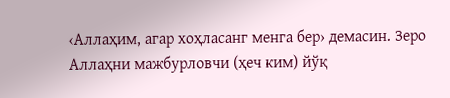‹Аллаҳим, агар хоҳласанг менга бер› демасин. Зеро Аллаҳни мажбурловчи (ҳеч ким) йўқ